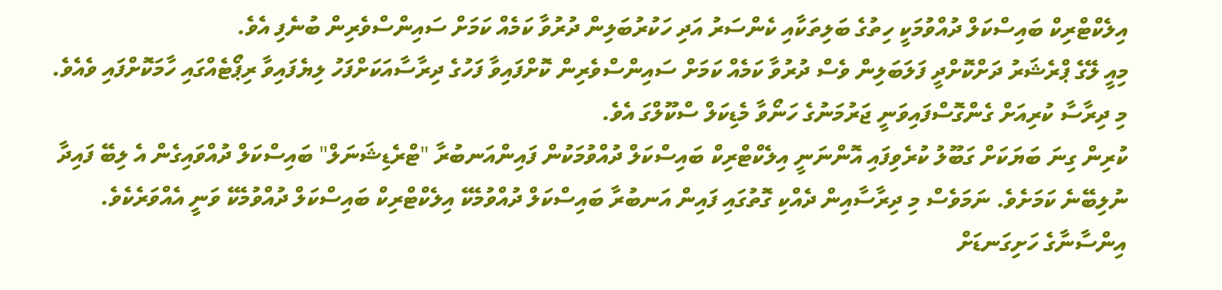އިލެކްޓްރިކް ބައިސްކަލް ދުއްވުމަކީ ހިތުގެ ބަލިތަކާއި ކެންސަރު އަދި ހަކުރުބަލިން ދުރުވާ ކަމެއް ކަމަށް ސައިންސްވެރިން ބުނެފި އެވެ.
މިއީ ލޭގެ ޕްރެޝަރު ދަށްކޮށްދީ ފަލަބަލިން ވެސް ދުރުވާ ކަމެއް ކަމަށް ސައިންސްވެރިން ކޮށްފައިވާ ފަހުގެ ދިރާސާއަކަށްފަހު ލިޔެފައިވާ ރިޕޯޓެއްގައި ހާމަކޮށްފައި ވެއެވެ. މި ދިރާސާ ކުރިއަށް ގެންގޮސްފައިވަނީ ޖަރުމަނުގެ ހަނޯވާ މެޑިކަލް ސްކޫލްގަ އެވެ.
ކުރިން ގިނަ ބަޔަކަށް ގަބޫލު ކުރެވިފައި އޮންނަނީ އިލެކްޓްރިކް ބައިސްކަލް ދުއްވުމަކުން ފައިންއަނބުރާ "ޓްރެޑިޝަނަލް" ބައިސްކަލް ދުއްވައިގެން އެ ލިބޭ ފައިދާ ނުލިބޭނެ ކަމަށެވެ. ނަމަވެސް މި ދިރާސާއިން ދެއްކި ގޮތުގައި ފައިން އަނބުރާ ބައިސްކަލް ދުއްވުމެކޭ އިލެކްޓްރިކް ބައިސްކަލް ދުއްވުމެކޭ ވަނީ އެއްވަރެކެވެ. އިންސާނާގެ ހަށިގަނޑަށް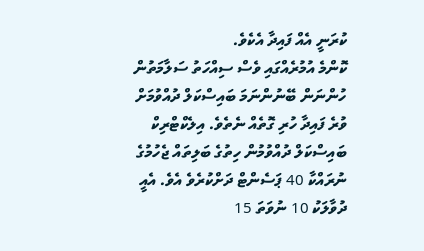ކުރަނީ އެއް ފައިދާ އެކެވެ.
ކޮންމެ އުމުރެއްގައި ވެސް ސިއްހަތު ސަލާމަތުން ހުންނަން ބޭނުންނަމަ ބައިސްކަލް ދުއްވުމަށް ވުރެ ފައިދާ ހުރި ގޮތެއް ނެތެވެ. އިލެކްޓްރިކް ބައިސްކަލް ދުއްވުމުން ހިތުގެ ބަލިތައް ޖެހުމުގެ ނުރައްކާ 40 ޕަސެންޓް ދަށްކުރެވެ އެވެ. އެއީ ދުވާލަކު 10 ނުވަތަ 15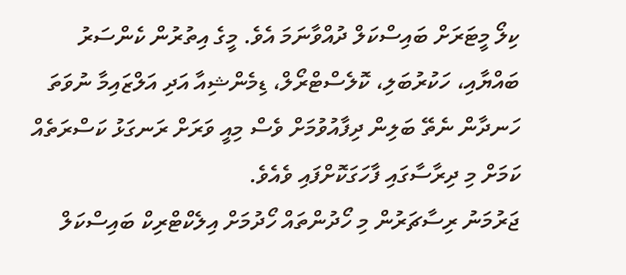ކިލޯ މީޓަރަށް ބައިސްކަލް ދުއްވާނަމަ އެވެ. މީގެ އިތުރުން ކެންސަރު ބައްޔާއި، ހަކުރުބަލި، ކޮލެސްޓްރޯލް، ޑިމެންޝިއާ އަދި އަލްޒައިމާ ނުވަތަ ހަނދާން ނެތޭ ބަލިން ދިފާއުވުމަށް ވެސް މިއީ ވަރަށް ރަނގަޅު ކަސްރަތެއް ކަމަށް މި ދިރާސާގައި ފާހަގަކޮށްފައި ވެއެވެ.
ޖަރުމަނު ރިސާޗަރުން މި ހޯދުންތައް ހޯދުމަށް އިލެކްޓްރިކް ބައިސްކަލް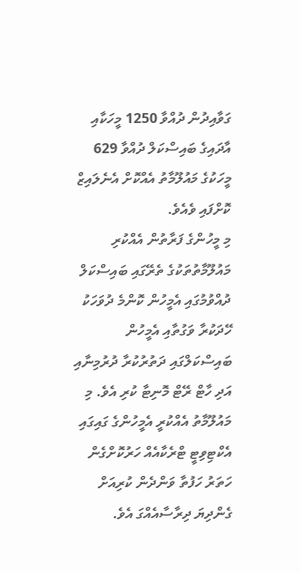ގަވާއިދުން ދުއްވާ 1250 މީހަކާއި އާދައިގެ ބައިސްކަލް ދުއްވާ 629 މީހަކުގެ މައުލޫމާތު އެއްކޮށް އެނެލައިޒް ކޮށްފައި ވެއެވެ.
މި މީހުންގެ ފަރާތުން އެއްކުރި މައުލޫމާތުތަކުގެ ތެރޭގައި ބައިސްކަލް ދުއްވުމުގައި އެމީހުން ކޮންމެ ދުވަހަކު ހޭދަކުރާ ވަގުތާއި އެމީހުން ބައިސްކަލްގައި ދަތުރުކުރާ ދުރުމިނާއި އަދި ހާޓް ރޭޓް މޮނިޓާ ކުރި އެވެ. މި މައުލޫމާތު އެއްކުރީ އެމީހުންގެ ގައިގައި އެކްޓިވިޓީ ޓްރެކާއެއް ހަރުކޮށްގެން ހަތަރު ހަފުތާ ވަންދެން ކުރިއަށް ގެންދިޔަ ދިރާސާއެއްގަ އެވެ.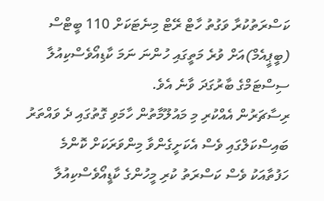ކަސްރަތުކުރާ ވަގުތު ހާޓް ރޭޓް މިނެޓަކަށް 110 ބީޓްސް (ބީޕީއެމް)އަށް ވުރެ މަތީގައި ހުންނަ ނަމަ ކާޑިއޯވެސްކިއުލާ ސިސްޓަމްގެ ބާރުގަދަ ވާނެ އެވެ.
ރިސާޗަރުން އެއްކުރި މި މައުލޫމާތުން ހާމަވި ގޮތުގައި ދެ ވައްތަރު ބައިސްކަލްގައި ވެސް އެކަށީގެންވާ މިންވަރަކަށް ކޮންމެ ހަފުތާއަކު ވެސް ކަސްރަތު ކުރި މީހުންގެ ކާޑީއޯވެސްކިއުލާ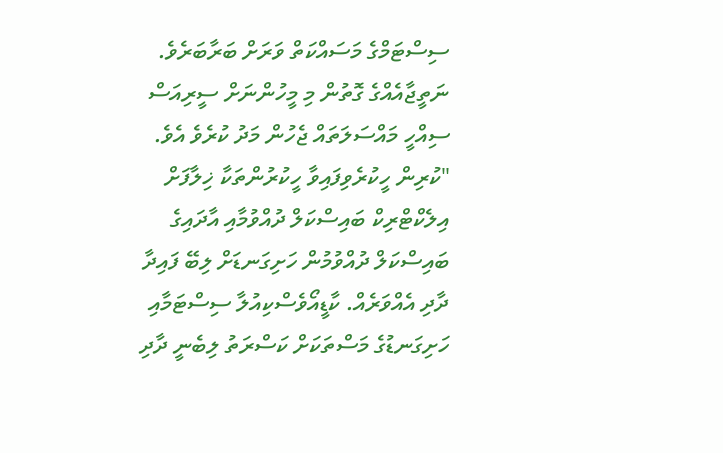ސިސްޓަމްގެ މަސައްކަތް ވަރަށް ބަރާބަރެވެ. ނަތީޖާއެއްގެ ގޮތުން މި މީހުންނަށް ސީރިއަސް ސިއްހީ މައްސަލަތައް ޖެހުން މަދު ކުރެވެ އެވެ.
"ކުރިން ހީކުރެވިފައިވާ ހީކުރުންތަކާ ޚިލާފަށް އިލެކްޓްރިކް ބައިސްކަލް ދުއްވުމާއި އާދައިގެ ބައިސްކަލް ދުއްވުމުން ހަށިގަނޑަށް ލިބޭ ފައިދާ ދާދި އެއްވަރެއް. ކާޑީއޯވެސްކިއުލާ ސިސްޓަމާއި ހަށިގަނޑުގެ މަސްތަކަށް ކަސްރަތު ލިބެނީ ދާދި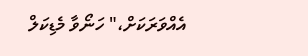އެއްވަރަކަށް،" ހަނޯވާ މެޑިކަލް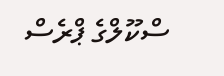ސްކޫލްގެ ޕްރެސް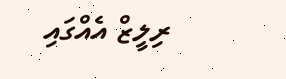ރިލީޒް އެއްގައި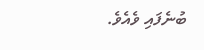ބުނެފައި ވެއެވެ.